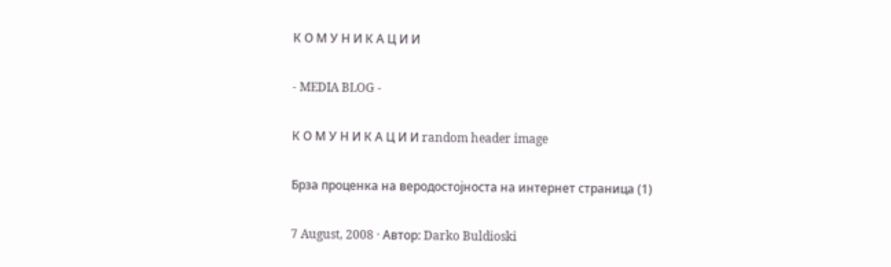К О М У Н И К А Ц И И

- MEDIA BLOG -

К О М У Н И К А Ц И И random header image

Брза проценка на веродостојноста на интернет страница (1)

7 August, 2008 · Автор: Darko Buldioski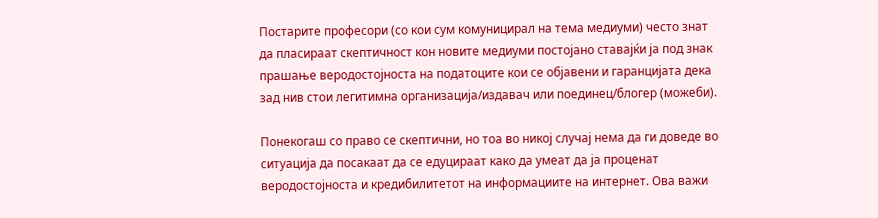Постарите професори (со кои сум комуницирал на тема медиуми) често знат да пласираат скептичност кон новите медиуми постојано ставајќи ја под знак прашање веродостојноста на податоците кои се објавени и гаранцијата дека зад нив стои легитимна организација/издавач или поединец/блогер (можеби).

Понекогаш со право се скептични, но тоа во никој случај нема да ги доведе во ситуација да посакаат да се едуцираат како да умеат да ја проценат веродостојноста и кредибилитетот на информациите на интернет. Ова важи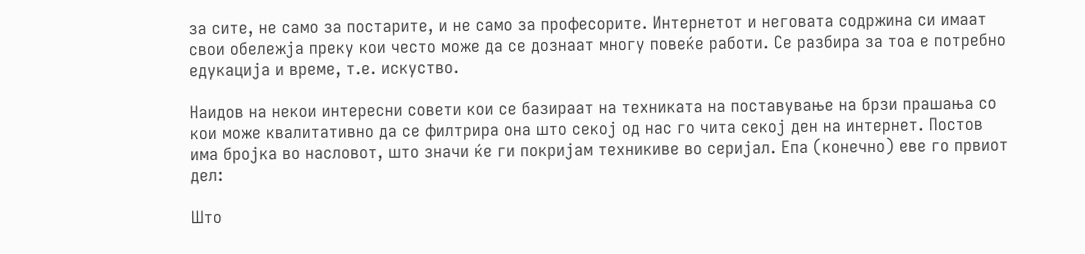за сите, не само за постарите, и не само за професорите. Интернетот и неговата содржина си имаат свои обележја преку кои често може да се дознаат многу повеќе работи. Се разбира за тоа е потребно едукација и време, т.е. искуство.

Наидов на некои интересни совети кои се базираат на техниката на поставување на брзи прашања со кои може квалитативно да се филтрира она што секој од нас го чита секој ден на интернет. Постов има бројка во насловот, што значи ќе ги покријам техникиве во серијал. Епа (конечно) еве го првиот дел:

Што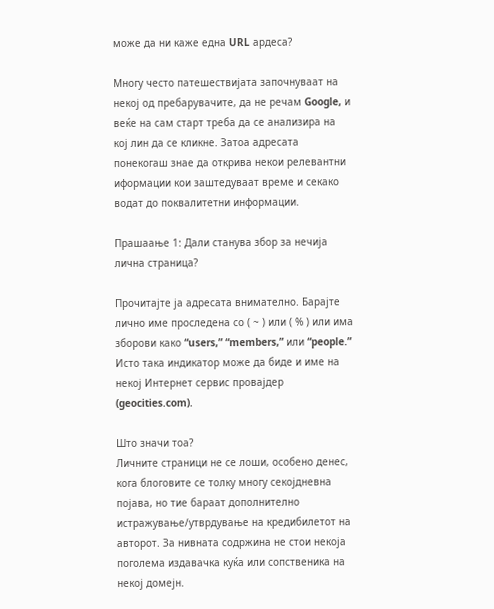може да ни каже една URL ардеса?

Многу често патешествијата започнуваат на некој од пребарувачите, да не речам Google, и веќе на сам старт треба да се анализира на кој лин да се кликне. Затоа адресата понекогаш знае да открива некои релевантни иформации кои заштедуваат време и секако водат до поквалитетни информации.

Прашаање 1: Дали станува збор за нечија лична страница?

Прочитајте ја адресата внимателно. Барајте лично име проследена со ( ~ ) или ( % ) или има зборови како “users,” “members,” или “people.” Исто така индикатор може да биде и име на некој Интернет сервис провајдер (geocities.com).

Што значи тоа?
Личните страници не се лоши, особено денес, кога блоговите се толку многу секојдневна појава, но тие бараат дополнително истражување/утврдување на кредибилетот на авторот. За нивната содржина не стои некоја поголема издавачка куќа или сопственика на некој домејн.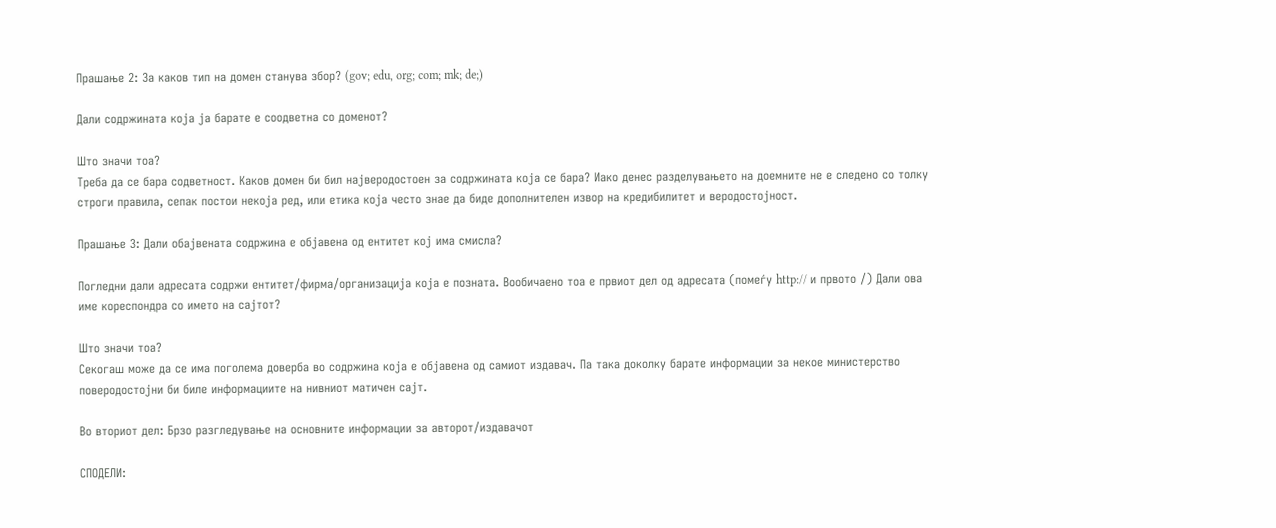Прашање 2: За каков тип на домен станува збор? (gov; edu, org; com; mk; de;)

Дали содржината која ја барате е соодветна со доменот?

Што значи тоа?
Треба да се бара содветност. Каков домен би бил најверодостоен за содржината која се бара? Иако денес разделувањето на доемните не е следено со толку строги правила, сепак постои некоја ред, или етика која често знае да биде дополнителен извор на кредибилитет и веродостојност.

Прашање 3: Дали обајвената содржина е објавена од ентитет кој има смисла?

Погледни дали адресата содржи ентитет/фирма/организација која е позната. Вообичаено тоа е првиот дел од адресата (помеѓу http:// и првото /) Дали ова име кореспондра со името на сајтот?

Што значи тоа?
Секогаш може да се има поголема доверба во содржина која е објавена од самиот издавач. Па така доколку барате информации за некое министерство поверодостојни би биле информациите на нивниот матичен сајт.

Во вториот дел: Брзо разгледување на основните информации за авторот/издавачот

СПОДЕЛИ: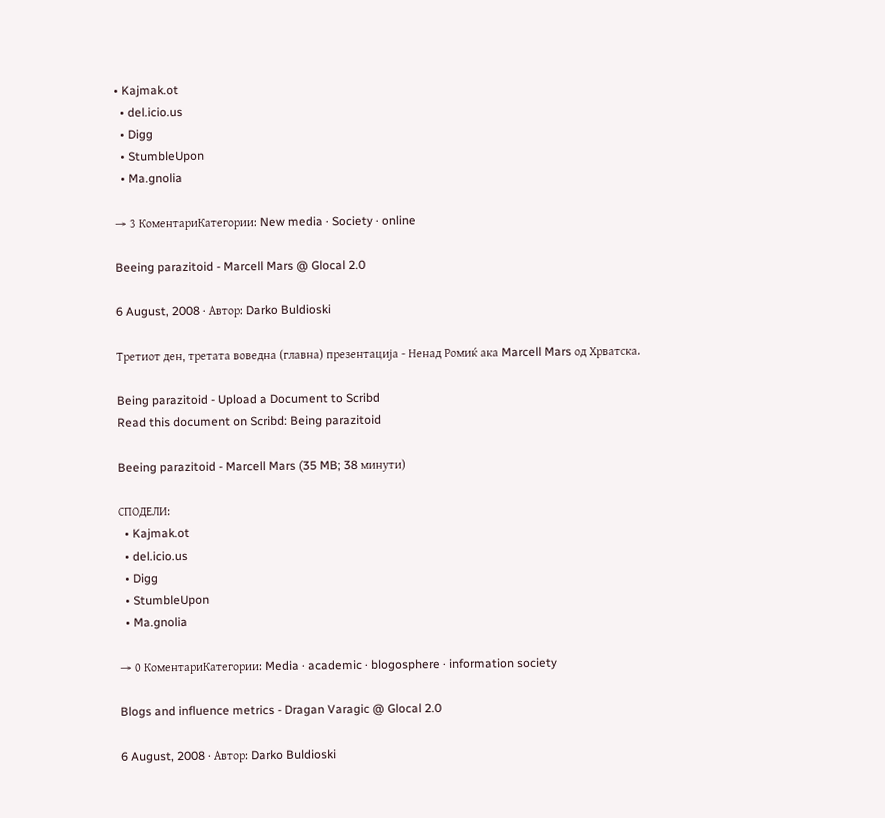• Kajmak.ot
  • del.icio.us
  • Digg
  • StumbleUpon
  • Ma.gnolia

→ 3 КоментариКатегории: New media · Society · online

Beeing parazitoid - Marcell Mars @ Glocal 2.0

6 August, 2008 · Автор: Darko Buldioski

Третиот ден, третата воведна (главна) презентација - Ненад Ромиќ ака Marcell Mars од Хрватска.

Being parazitoid - Upload a Document to Scribd
Read this document on Scribd: Being parazitoid

Beeing parazitoid - Marcell Mars (35 MB; 38 минути)

СПОДЕЛИ:
  • Kajmak.ot
  • del.icio.us
  • Digg
  • StumbleUpon
  • Ma.gnolia

→ 0 КоментариКатегории: Media · academic · blogosphere · information society

Blogs and influence metrics - Dragan Varagic @ Glocal 2.0

6 August, 2008 · Автор: Darko Buldioski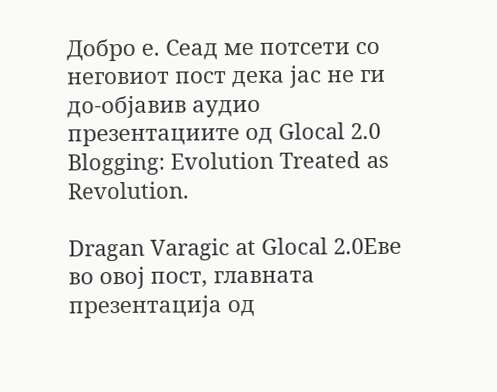Добро е. Сеад ме потсети со неговиот пост дека јас не ги дo-објавив аудио презентациите од Glocal 2.0 Blogging: Evolution Treated as Revolution.

Dragan Varagic at Glocal 2.0Еве во овој пост, главната презентација од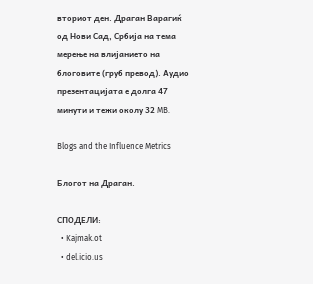вториот ден. Драган Варагиќ од Нови Сад, Србија на тема мерење на влијанието на блоговите (груб превод). Аудио презентацијата е долга 47 минути и тежи околу 32 MB.

Blogs and the Influence Metrics

Блогот на Драган.

СПОДЕЛИ:
  • Kajmak.ot
  • del.icio.us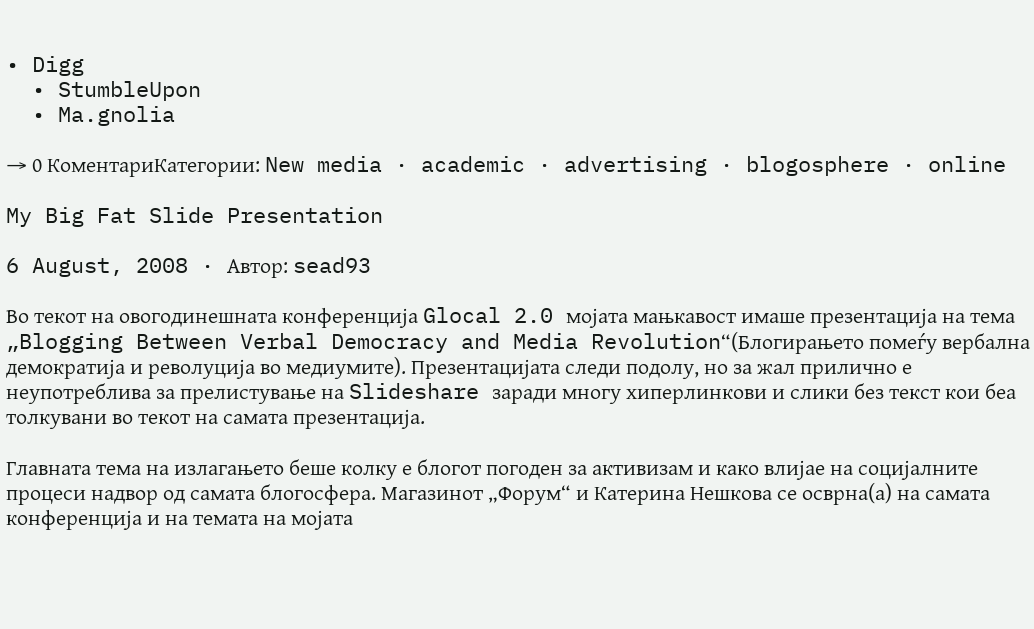• Digg
  • StumbleUpon
  • Ma.gnolia

→ 0 КоментариКатегории: New media · academic · advertising · blogosphere · online

My Big Fat Slide Presentation

6 August, 2008 · Автор: sead93

Во текот на овогодинешната конференција Glocal 2.0 мојата мањкавост имаше презентација на тема „Blogging Between Verbal Democracy and Media Revolution“(Блогирањето помеѓу вербална демократија и револуција во медиумите). Презентацијата следи подолу, но за жал прилично е неупотреблива за прелистување на Slideshare заради многу хиперлинкови и слики без текст кои беа толкувани во текот на самата презентација.

Главната тема на излагањето беше колку е блогот погоден за активизам и како влијае на социјалните процеси надвор од самата блогосфера. Магазинот „Форум“ и Катерина Нешкова се осврна(а) на самата конференција и на темата на мојата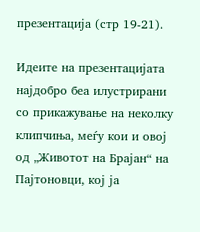презентација (стр 19-21).

Идеите на презентацијата најдобро беа илустрирани со прикажување на неколку клипчиња, меѓу кои и овој од „Животот на Брајан“ на Пајтоновци, кој ја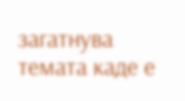загатнува темата каде е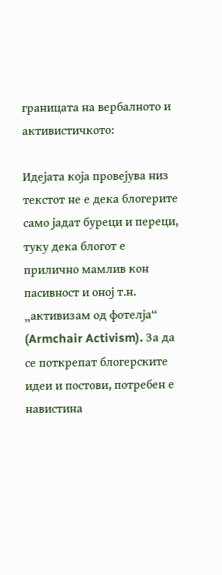границата на вербалното и активистичкото:

Идејата која провејува низ текстот не е дека блогерите само јадат буреци и переци, туку дека блогот е прилично мамлив кон пасивност и оној т.н. „активизам од фотелја“ (Armchair Activism). За да се поткрепат блогерските идеи и постови, потребен е навистина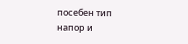посебен тип напор и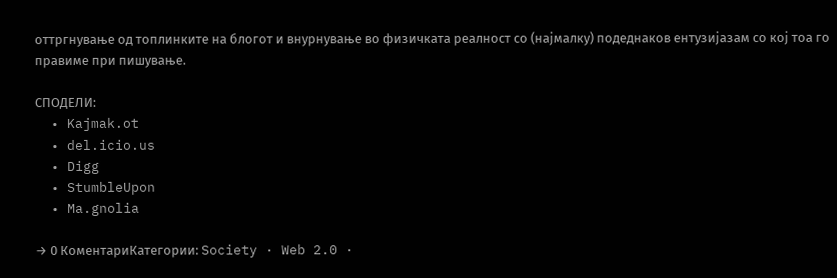оттргнување од топлинките на блогот и внурнување во физичката реалност со (најмалку) подеднаков ентузијазам со кој тоа го правиме при пишување.

СПОДЕЛИ:
  • Kajmak.ot
  • del.icio.us
  • Digg
  • StumbleUpon
  • Ma.gnolia

→ 0 КоментариКатегории: Society · Web 2.0 ·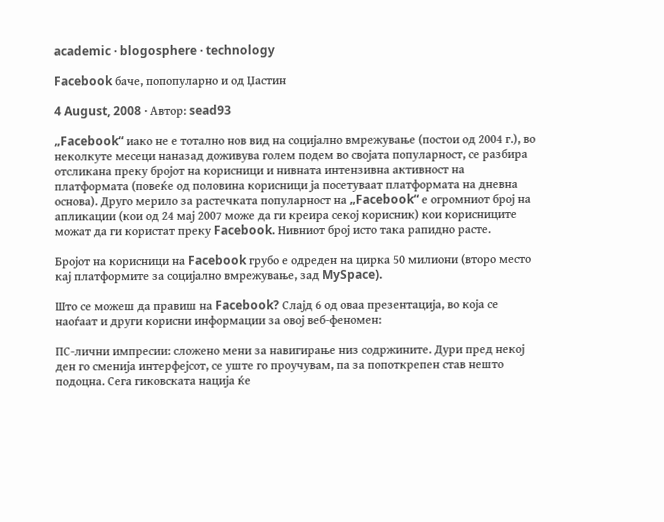academic · blogosphere · technology

Facebook баче, попопуларно и од Џастин

4 August, 2008 · Автор: sead93

„Facebook“ иако не е тотално нов вид на социјално вмрежување (постои од 2004 г.), во неколкуте месеци наназад доживува голем подем во својата популарност, се разбира отсликана преку бројот на корисници и нивната интензивна активност на платформата (повеќе од половина корисници ја посетуваат платформата на дневна основа). Друго мерило за растечката популарност на „Facebook“ е огромниот број на апликации (кои од 24 мај 2007 може да ги креира секој корисник) кои корисниците можат да ги користат преку Facebook. Нивниот број исто така рапидно расте.

Бројот на корисници на Facebook грубо е одреден на цирка 50 милиони (второ место кај платформите за социјално вмрежување, зад MySpace).

Што се можеш да правиш на Facebook? Слајд 6 од оваа презентација, во која се наоѓаат и други корисни информации за овој веб-феномен:

ПС-лични импресии: сложено мени за навигирање низ содржините. Дури пред некој ден го сменија интерфејсот, се уште го проучувам, па за попоткрепен став нешто подоцна. Сега гиковската нација ќе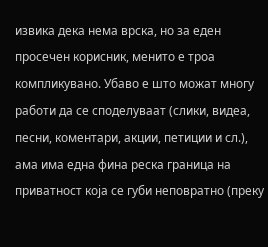извика дека нема врска, но за еден просечен корисник, менито е троа компликувано. Убаво е што можат многу работи да се споделуваат (слики, видеа, песни, коментари, акции, петиции и сл.), ама има една фина реска граница на приватност која се губи неповратно (преку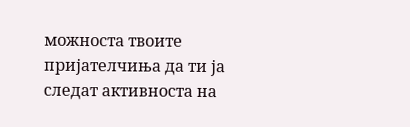можноста твоите пријателчиња да ти ја следат активноста на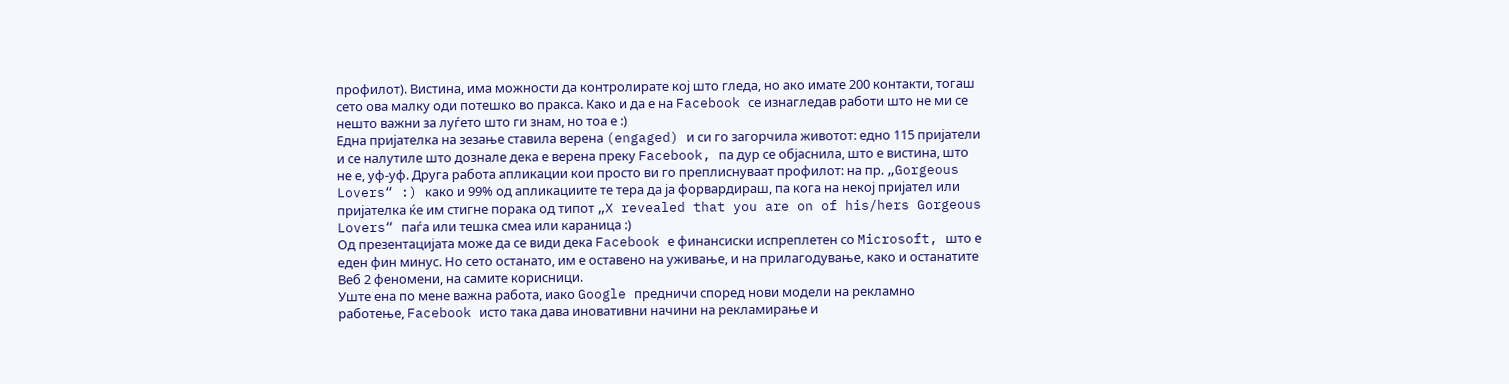профилот). Вистина, има можности да контролирате кој што гледа, но ако имате 200 контакти, тогаш сето ова малку оди потешко во пракса. Како и да е на Facebook се изнагледав работи што не ми се нешто важни за луѓето што ги знам, но тоа е :)
Една пријателка на зезање ставила верена (engaged) и си го загорчила животот: едно 115 пријатели и се налутиле што дознале дека е верена преку Facebook, па дур се објаснила, што е вистина, што не е, уф-уф. Друга работа апликации кои просто ви го преплиснуваат профилот: на пр. „Gorgeous Lovers“ :) како и 99% од апликациите те тера да ја форвардираш, па кога на некој пријател или пријателка ќе им стигне порака од типот „X revealed that you are on of his/hers Gorgeous Lovers“ паѓа или тешка смеа или караница :)
Од презентацијата може да се види дека Facebook е финансиски испреплетен со Microsoft, што е еден фин минус. Но сето останато, им е оставено на уживање, и на прилагодување, како и останатите Веб 2 феномени, на самите корисници.
Уште ена по мене важна работа, иако Google предничи според нови модели на рекламно работење, Facebook исто така дава иновативни начини на рекламирање и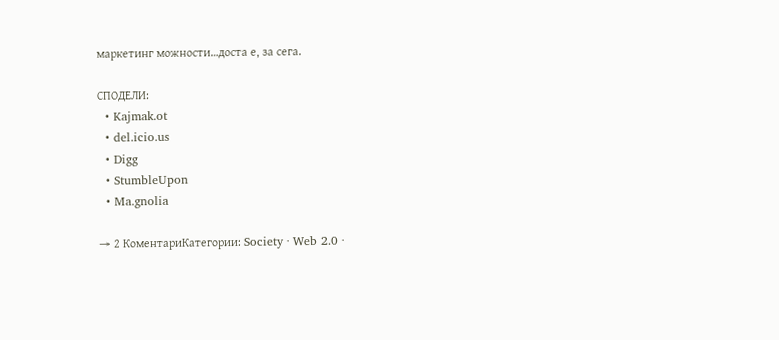маркетинг можности…доста е, за сега.

СПОДЕЛИ:
  • Kajmak.ot
  • del.icio.us
  • Digg
  • StumbleUpon
  • Ma.gnolia

→ 2 КоментариКатегории: Society · Web 2.0 ·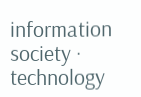information society · technology